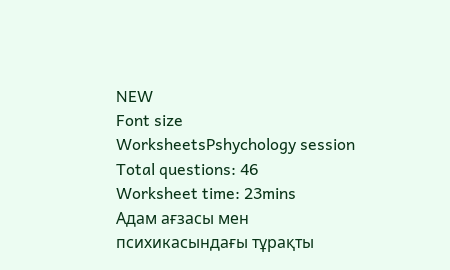NEW
Font size
WorksheetsPshychology session
Total questions: 46
Worksheet time: 23mins
Адам ағзасы мен психикасындағы тұрақты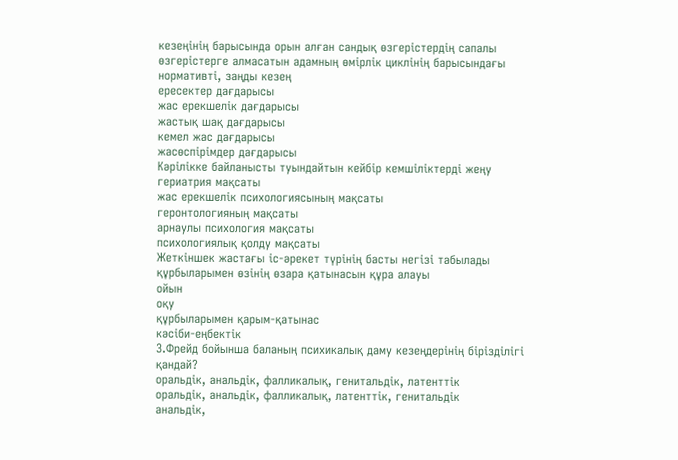кезеңінің барысында орын алған сандық өзгерістердің сапалы өзгерістерге алмасатын адамның өмірлік циклінің барысындағы нормативті, заңды кезең
ересектер дағдарысы
жас ерекшелік дағдарысы
жастық шақ дағдарысы
кемел жас дағдарысы
жасөспірімдер дағдарысы
Кәрілікке байланысты туындайтын кейбір кемшіліктерді жеңу
гериатрия мақсаты
жас ерекшелік психологиясының мақсаты
геронтологияның мақсаты
арнаулы психология мақсаты
психологиялық қолду мақсаты
Жеткіншек жастағы іс-әрекет түрінің басты негізі табылады
құрбыларымен өзінің өзара қатынасын құра алауы
ойын
оқу
құрбыларымен қарым-қатынас
кәсіби-еңбектік
З.Фрейд бойынша баланың психикалық даму кезеңдерінің бірізділігі қандай?
оральдік, анальдік, фалликалық, генитальдік, латенттік
оральдік, анальдік, фалликалық, латенттік, генитальдік
анальдік,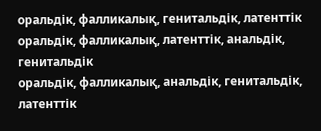оральдік, фалликалық, генитальдік, латенттік
оральдік, фалликалық, латенттік, анальдік, генитальдік
оральдік, фалликалық, анальдік, генитальдік, латенттік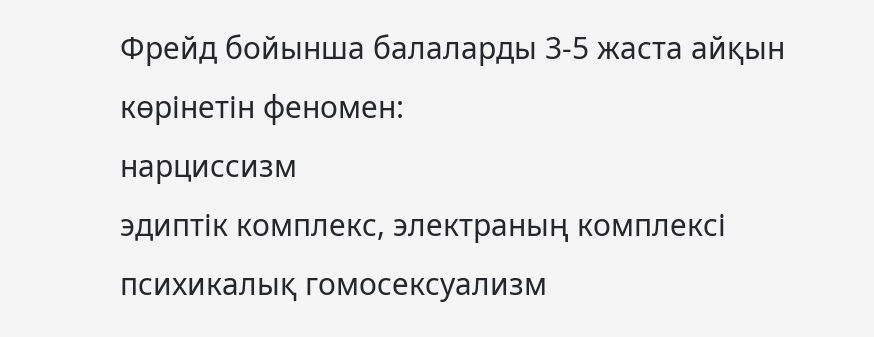Фрейд бойынша балаларды 3-5 жаста айқын көрінетін феномен:
нарциссизм
эдиптік комплекс, электраның комплексі
психикалық гомосексуализм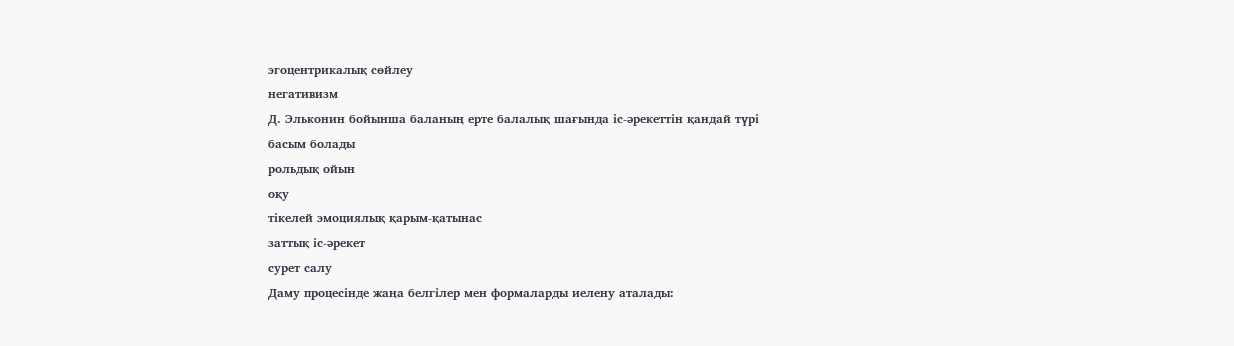эгоцентрикалық сөйлеу
негативизм
Д. Эльконин бойынша баланың ерте балалық шағында іс-әрекеттін қандай түрі басым болады
рольдық ойын
оқу
тікелей эмоциялық қарым-қатынас
заттық іс-әрекет
сурет салу
Даму процесінде жаңа белгілер мен формаларды иелену аталады: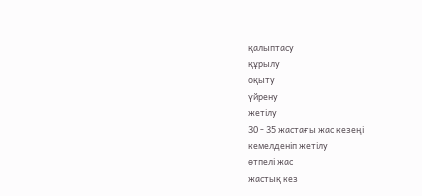қалыптасу
құрылу
оқыту
үйрену
жетілу
30 - 35 жастағы жас кезеңі
кемелденіп жетілу
өтпелі жас
жастық кез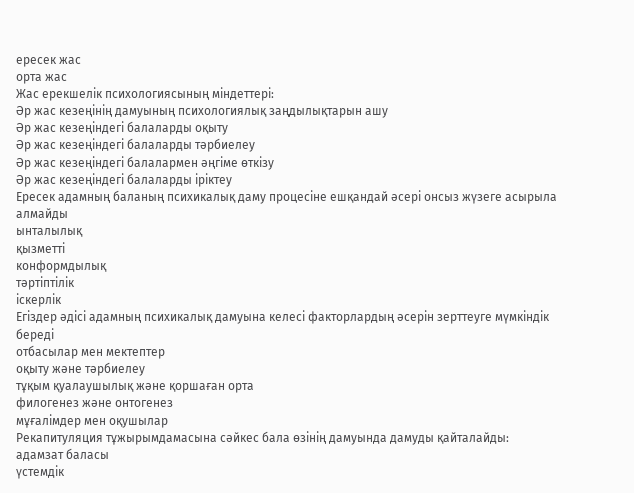ересек жас
орта жас
Жас ерекшелік психологиясының міндеттері:
Әр жас кезеңінің дамуының психологиялық заңдылықтарын ашу
Әр жас кезеңіндегі балаларды оқыту
Әр жас кезеңіндегі балаларды тәрбиелеу
Әр жас кезеңіндегі балалармен әңгіме өткізу
Әр жас кезеңіндегі балаларды іріктеу
Ересек адамның баланың психикалық даму процесіне ешқандай әсері онсыз жүзеге асырыла алмайды
ынталылық
қызметті
конформдылық
тәртіптілік
іскерлік
Егіздер әдісі адамның психикалық дамуына келесі факторлардың әсерін зерттеуге мүмкіндік береді
отбасылар мен мектептер
оқыту және тәрбиелеу
тұқым қуалаушылық және қоршаған орта
филогенез және онтогенез
мұғалімдер мен оқушылар
Рекапитуляция тұжырымдамасына сәйкес бала өзінің дамуында дамуды қайталайды:
адамзат баласы
үстемдік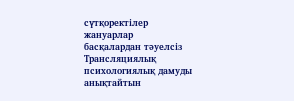сүтқоректілер
жануарлар
басқалардан тәуелсіз
Трансляциялық психологиялық дамуды анықтайтын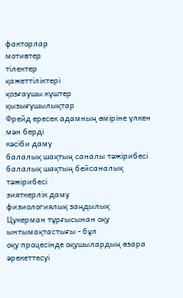факторлар
мотивтер
тілектер
қажеттіліктері
қозғаушы күштер
қызығушылықтар
Фрейд ересек адамның өміріне үлкен мән берді
кәсіби даму
балалық шақтың саналы тәжірибесі
балалық шақтың бейсаналық тәжірибесі
зияткерлік даму
физиологиялық заңдылық
Цукерман тұрғысынан оқу ынтымақтастығы - бұл
оқу процесінде оқушылардың өзара әрекеттесуі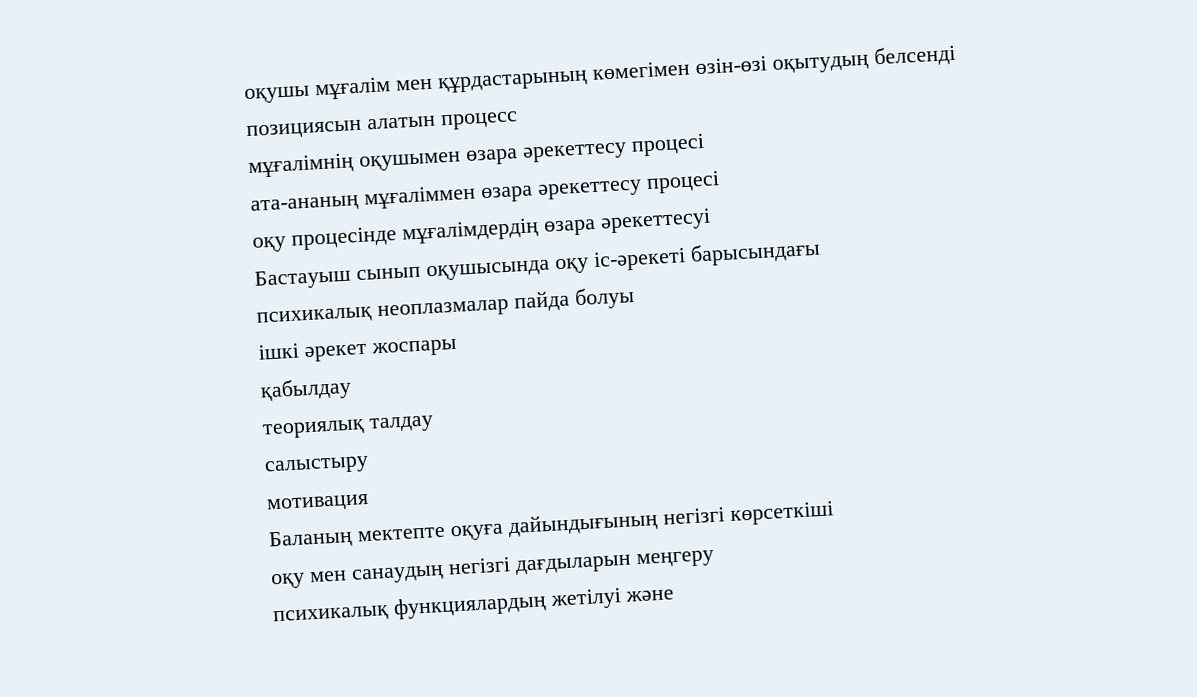оқушы мұғалім мен құрдастарының көмегімен өзін-өзі оқытудың белсенді позициясын алатын процесс
мұғалімнің оқушымен өзара әрекеттесу процесі
ата-ананың мұғаліммен өзара әрекеттесу процесі
оқу процесінде мұғалімдердің өзара әрекеттесуі
Бастауыш сынып оқушысында оқу іс-әрекеті барысындағы
психикалық неоплазмалар пайда болуы
ішкі әрекет жоспары
қабылдау
теориялық талдау
салыстыру
мотивация
Баланың мектепте оқуға дайындығының негізгі көрсеткіші
оқу мен санаудың негізгі дағдыларын меңгеру
психикалық функциялардың жетілуі және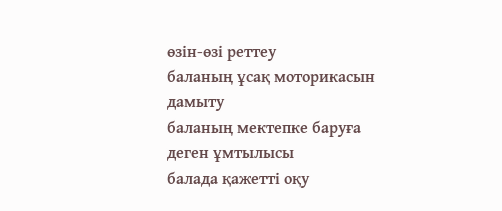өзін-өзі реттеу
баланың ұсақ моторикасын дамыту
баланың мектепке баруға деген ұмтылысы
балада қажетті оқу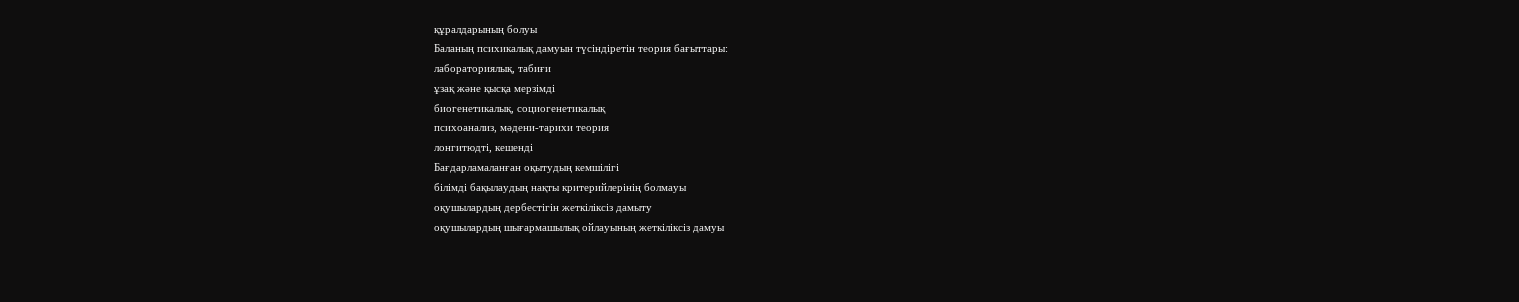құралдарының болуы
Баланың психикалық дамуын түсіндіретін теория бағыттары:
лабораториялық, табиғи
ұзақ және қысқа мерзімді
биогенетикалық, социогенетикалық
психоанализ, мәдени-тарихи теория
лонгитюдті, кешенді
Бағдарламаланған оқытудың кемшілігі
білімді бақылаудың нақты критерийлерінің болмауы
оқушылардың дербестігін жеткіліксіз дамыту
оқушылардың шығармашылық ойлауының жеткіліксіз дамуы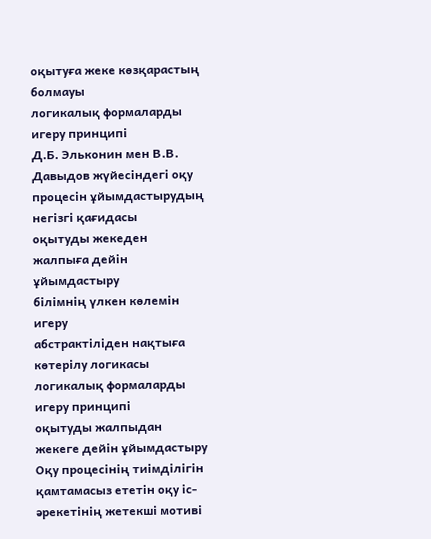оқытуға жеке көзқарастың болмауы
логикалық формаларды игеру принципі
Д.Б. Эльконин мен В.В. Давыдов жүйесіндегі оқу процесін ұйымдастырудың негізгі қағидасы
оқытуды жекеден жалпыға дейін ұйымдастыру
білімнің үлкен көлемін игеру
абстрактіліден нақтыға көтерілу логикасы
логикалық формаларды игеру принципі
оқытуды жалпыдан жекеге дейін ұйымдастыру
Оқу процесінің тиімділігін қамтамасыз ететін оқу іс-әрекетінің жетекші мотиві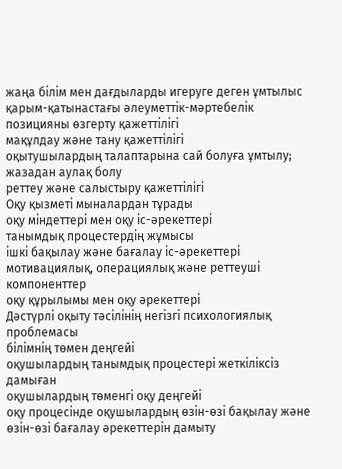жаңа білім мен дағдыларды игеруге деген ұмтылыс
қарым-қатынастағы әлеуметтік-мәртебелік позицияны өзгерту қажеттілігі
мақұлдау және тану қажеттілігі
оқытушылардың талаптарына сай болуға ұмтылу; жазадан аулақ болу
реттеу және салыстыру қажеттілігі
Оқу қызметі мыналардан тұрады
оқу міндеттері мен оқу іс-әрекеттері
танымдық процестердің жұмысы
ішкі бақылау және бағалау іс-әрекеттері
мотивациялық, операциялық және реттеуші компоненттер
оқу құрылымы мен оқу әрекеттері
Дәстүрлі оқыту тәсілінің негізгі психологиялық проблемасы
білімнің төмен деңгейі
оқушылардың танымдық процестері жеткіліксіз дамыған
оқушылардың төменгі оқу деңгейі
оқу процесінде оқушылардың өзін-өзі бақылау және өзін-өзі бағалау әрекеттерін дамыту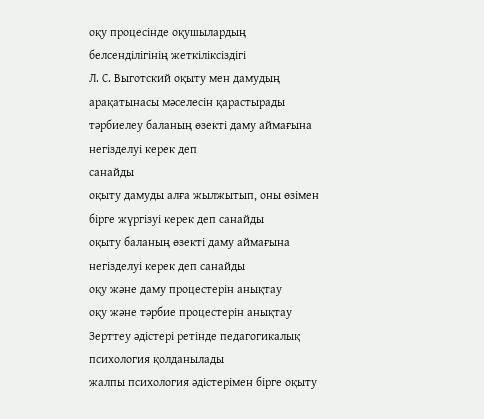оқу процесінде оқушылардың белсенділігінің жеткіліксіздігі
Л. С. Выготский оқыту мен дамудың арақатынасы мәселесін қарастырады
тәрбиелеу баланың өзекті даму аймағына негізделуі керек деп
санайды
оқыту дамуды алға жылжытып, оны өзімен бірге жүргізуі керек деп санайды
оқыту баланың өзекті даму аймағына негізделуі керек деп санайды
оқу және даму процестерін анықтау
оқу және тәрбие процестерін анықтау
Зерттеу әдістері ретінде педагогикалық психология қолданылады
жалпы психология әдістерімен бірге оқыту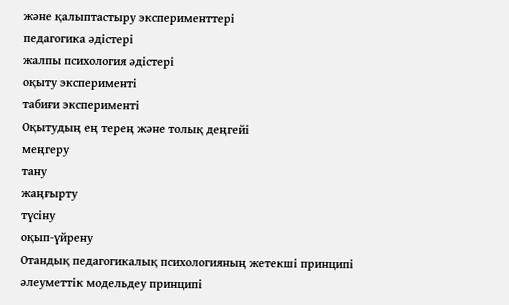және қалыптастыру эксперименттері
педагогика әдістері
жалпы психология әдістері
оқыту эксперименті
табиғи эксперименті
Оқытудың ең терең және толық деңгейі
меңгеру
тану
жаңғырту
түсіну
оқып-үйрену
Отандық педагогикалық психологияның жетекші принципі
әлеуметтік модельдеу принципі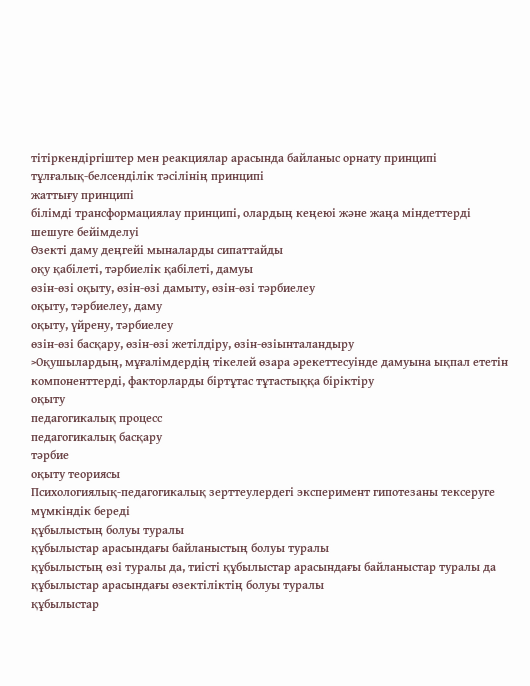тітіркендіргіштер мен реакциялар арасында байланыс орнату принципі
тұлғалық-белсенділік тәсілінің принципі
жаттығу принципі
білімді трансформациялау принципі, олардың кеңеюі және жаңа міндеттерді шешуге бейімделуі
Өзекті даму деңгейі мыналарды сипаттайды
оқу қабілеті, тәрбиелік қабілеті, дамуы
өзін-өзі оқыту, өзін-өзі дамыту, өзін-өзі тәрбиелеу
оқыту, тәрбиелеу, даму
оқыту, үйрену, тәрбиелеу
өзін-өзі басқару, өзін-өзі жетілдіру, өзін-өзіынталандыру
>Оқушылардың, мұғалімдердің тікелей өзара әрекеттесуінде дамуына ықпал ететін компоненттерді, факторларды біртұтас тұтастыққа біріктіру
оқыту
педагогикалық процесс
педагогикалық басқару
тәрбие
оқыту теориясы
Психологиялық-педагогикалық зерттеулердегі эксперимент гипотезаны тексеруге мүмкіндік береді
құбылыстың болуы туралы
құбылыстар арасындағы байланыстың болуы туралы
құбылыстың өзі туралы да, тиісті құбылыстар арасындағы байланыстар туралы да
құбылыстар арасындағы өзектіліктің болуы туралы
құбылыстар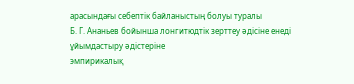арасындағы себептік байланыстың болуы туралы
Б. Г. Ананьев бойынша лонгитюдтік зерттеу әдісіне енеді
ұйымдастыру әдістеріне
эмпирикалық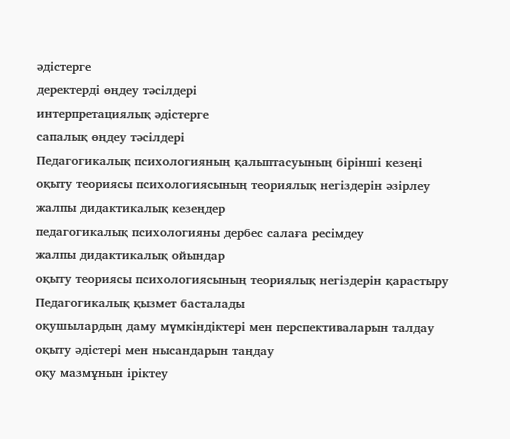әдістерге
деректерді өңдеу тәсілдері
интерпретациялық әдістерге
сапалық өңдеу тәсілдері
Педагогикалық психологияның қалыптасуының бірінші кезеңі
оқыту теориясы психологиясының теориялық негіздерін әзірлеу
жалпы дидактикалық кезеңдер
педагогикалық психологияны дербес салаға ресімдеу
жалпы дидактикалық ойындар
оқыту теориясы психологиясының теориялық негіздерін қарастыру
Педагогикалық қызмет басталады
оқушылардың даму мүмкіндіктері мен перспективаларын талдау
оқыту әдістері мен нысандарын таңдау
оқу мазмұнын іріктеу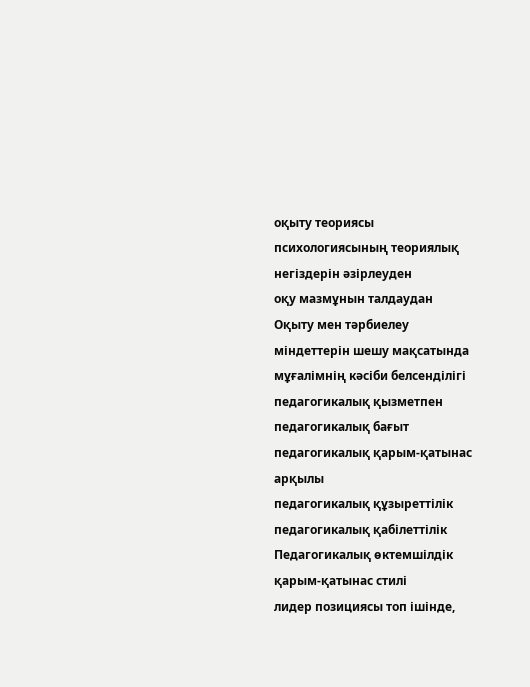оқыту теориясы психологиясының теориялық негіздерін әзірлеуден
оқу мазмұнын талдаудан
Оқыту мен тәрбиелеу міндеттерін шешу мақсатында мұғалімнің кәсіби белсенділігі
педагогикалық қызметпен
педагогикалық бағыт
педагогикалық қарым-қатынас арқылы
педагогикалық құзыреттілік
педагогикалық қабілеттілік
Педагогикалық өктемшілдік қарым-қатынас стилі
лидер позициясы топ ішінде,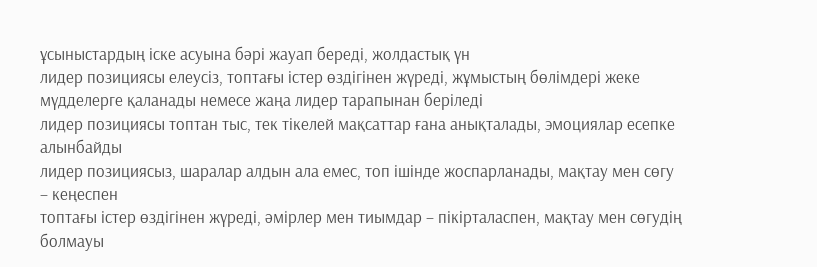ұсыныстардың іске асуына бәрі жауап береді, жолдастық үн
лидер позициясы елеусіз, топтағы істер өздігінен жүреді, жұмыстың бөлімдері жеке мүдделерге қаланады немесе жаңа лидер тарапынан беріледі
лидер позициясы топтан тыс, тек тікелей мақсаттар ғана анықталады, эмоциялар есепке алынбайды
лидер позициясыз, шаралар алдын ала емес, топ ішінде жоспарланады, мақтау мен сөгу – кеңеспен
топтағы істер өздігінен жүреді, әмірлер мен тиымдар – пікірталаспен, мақтау мен сөгудің болмауы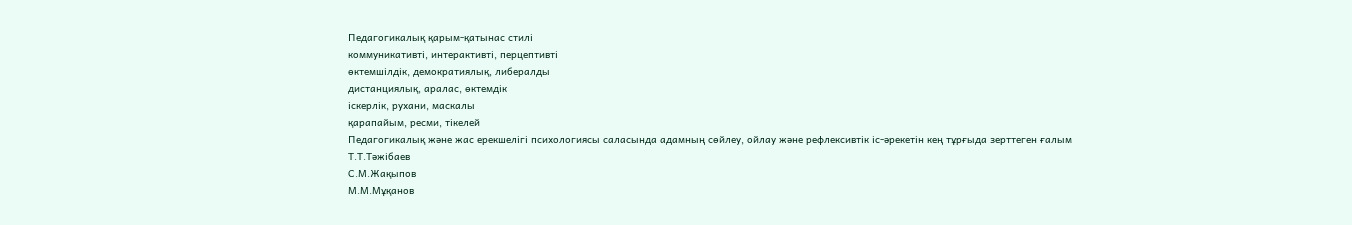Педагогикалық қарым-қатынас стилі
коммуникативті, интерактивті, перцептивті
өктемшілдік, демократиялық, либералды
дистанциялық, аралас, өктемдік
іскерлік, рухани, маскалы
қарапайым, ресми, тікелей
Педагогикалық және жас ерекшелігі психологиясы саласында адамның сөйлеу, ойлау және рефлексивтік іс-әрекетін кең тұрғыда зерттеген ғалым
Т.Т.Тәжібаев
С.М.Жақыпов
М.М.Мұқанов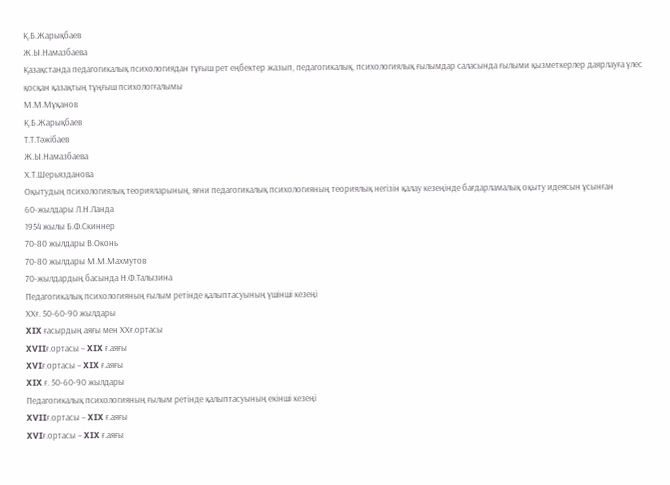Қ.Б.Жарықбаев
Ж.Ы.Намазбаева
Қазақстанда педагогикалық психологиядан тұғыш рет еңбектер жазып, педагогикалық, психологиялық ғылымдар саласында ғылыми қызметкерлер даярлауға үлес қосқан қазақтың тұңғыш психологғалымы
М.М.Мұқанов
Қ.Б.Жарықбаев
Т.Т.Тәжібаев
Ж.Ы.Намазбаева
Х.Т.Шерьязданова
Оқытудың психологиялық теорияларының, яғни педагогикалық психологияның теориялық негізін қалау кезеңінде бағдарламалық оқыту идеясын ұсынған
60-жылдары Л.Н.Ланда
1954 жылы Б.Ф.Скиннер
70-80 жылдары В.Оконь
70-80 жылдары М.М.Махмутов
70-жылдардың басында Н.Ф.Талызина
Педагогикалық психологияның ғылым ретінде қалыптасуының үшінші кезеңі
ХХғ. 50-60-90 жылдары
XIX ғасырдың аяғы мен ХХғ.ортасы
XVIIғ.ортасы – XIX ғ.аяғы
XVIғ.ортасы – XIX ғ.аяғы
XIX ғ. 50-60-90 жылдары
Педагогикалық психологияның ғылым ретінде қалыптасуының екінші кезеңі
XVIIғ.ортасы – XIX ғ.аяғы
XVIғ.ортасы – XIX ғ.аяғы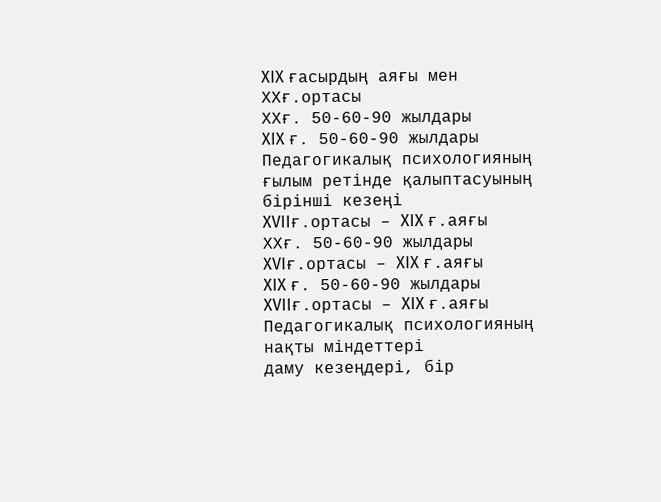XIX ғасырдың аяғы мен ХХғ.ортасы
ХХғ. 50-60-90 жылдары
XIX ғ. 50-60-90 жылдары
Педагогикалық психологияның ғылым ретінде қалыптасуының бірінші кезеңі
XVIIғ.ортасы – XIX ғ.аяғы
ХХғ. 50-60-90 жылдары
XVIғ.ортасы – XIX ғ.аяғы
XIX ғ. 50-60-90 жылдары
XVIIғ.ортасы – XIX ғ.аяғы
Педагогикалық психологияның нақты міндеттері
даму кезеңдері, бір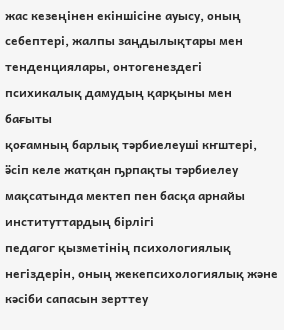жас кезеңінен екіншісіне ауысу, оның себептері, жалпы заңдылықтары мен тенденциялары, онтогенездегі психикалық дамудың қарқыны мен бағыты
қоғамның барлық тәрбиелеуші кҥштері, ӛсіп келе жатқан ҧрпақты тәрбиелеу мақсатында мектеп пен басқа арнайы институттардың бірлігі
педагог қызметінің психологиялық негіздерін, оның жекепсихологиялық және кәсіби сапасын зерттеу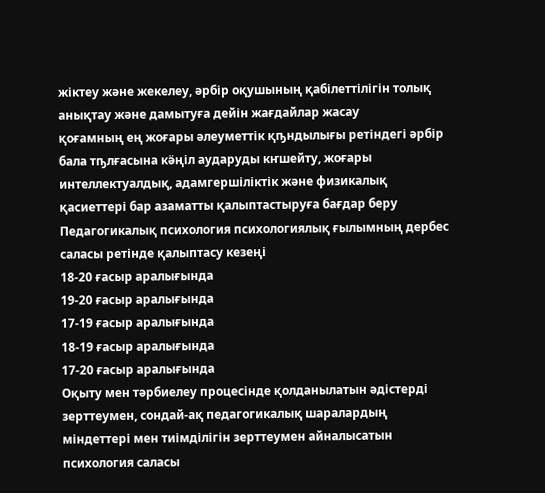жіктеу және жекелеу, әрбір оқушының қабілеттілігін толық анықтау және дамытуға дейін жағдайлар жасау
қоғамның ең жоғары әлеуметтік қҧндылығы ретіндегі әрбір бала тҧлғасына кӛңіл аударуды кҥшейту, жоғары интеллектуалдық, адамгершіліктік және физикалық қасиеттері бар азаматты қалыптастыруға бағдар беру
Педагогикалық психология психологиялық ғылымның дербес саласы ретінде қалыптасу кезеңі
18-20 ғасыр аралығында
19-20 ғасыр аралығында
17-19 ғасыр аралығында
18-19 ғасыр аралығында
17-20 ғасыр аралығында
Оқыту мен тәрбиелеу процесінде қолданылатын әдістерді зерттеумен, сондай-ақ педагогикалық шаралардың міндеттері мен тиімділігін зерттеумен айналысатын психология саласы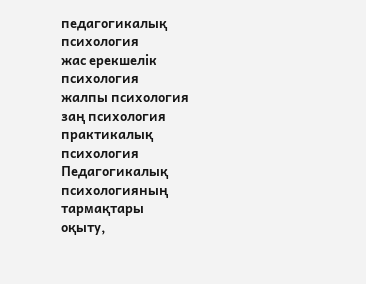педагогикалық психология
жас ерекшелік психология
жалпы психология
заң психология
практикалық психология
Педагогикалық психологияның тармақтары
оқыту,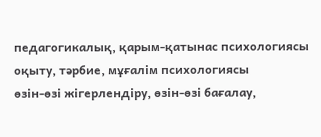педагогикалық, қарым-қатынас психологиясы
оқыту, тәрбие, мұғалім психологиясы
өзін-өзі жігерлендіру, өзін-өзі бағалау,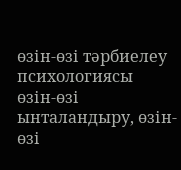өзін-өзі тәрбиелеу психологиясы
өзін-өзі ынталандыру, өзін-өзі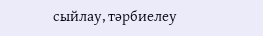сыйлау, тәрбиелеу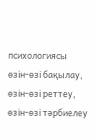психологиясы
өзін-өзі бақылау, өзін-өзі реттеу, өзін-өзі тәрбиелеу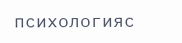психологияс